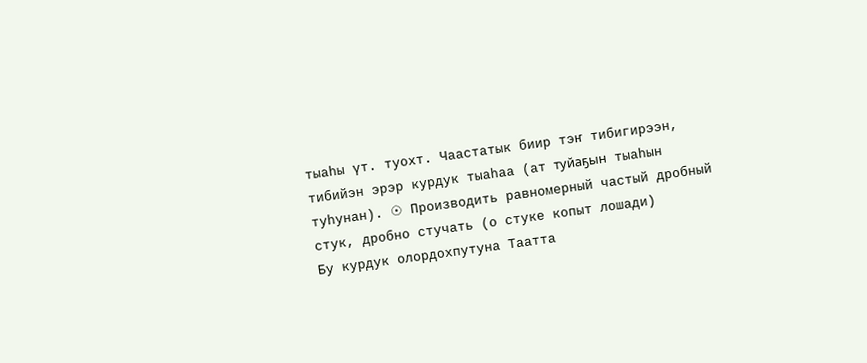тыаһы үт. туохт. Чаастатык биир тэҥ тибигирээн, тибийэн эрэр курдук тыаһаа (ат туйаҕын тыаһын туһунан). ☉ Производить равномерный частый дробный стук, дробно стучать (о стуке копыт лошади)
Бу курдук олордохпутуна Таатта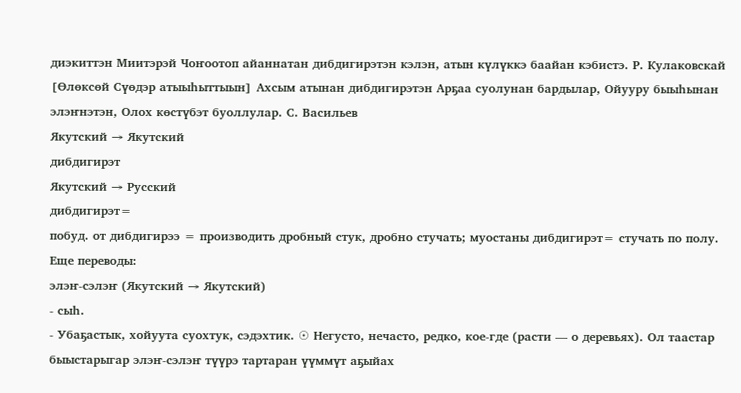диэкиттэн Миитэрэй Чоҥоотоп айаннатан дибдигирэтэн кэлэн, атын күлүккэ баайан кэбистэ. Р. Кулаковскай
[Өлөксөй Сүөдэр атыыһыттыын] Ахсым атынан дибдигирэтэн Арҕаа суолунан бардылар, Ойууру быыһынан элэҥнэтэн, Олох көстүбэт буоллулар. С. Васильев
Якутский → Якутский
дибдигирэт
Якутский → Русский
дибдигирэт=
побуд. от дибдигирээ = производить дробный стук, дробно стучать; муостаны дибдигирэт= стучать по полу.
Еще переводы:
элэҥ-сэлэҥ (Якутский → Якутский)
- сыһ.
- Убаҕастык, хойуута суохтук, сэдэхтик. ☉ Негусто, нечасто, редко, кое-где (расти — о деревьях). Ол таастар быыстарыгар элэҥ-сэлэҥ түүрэ тартаран үүммүт аҕыйах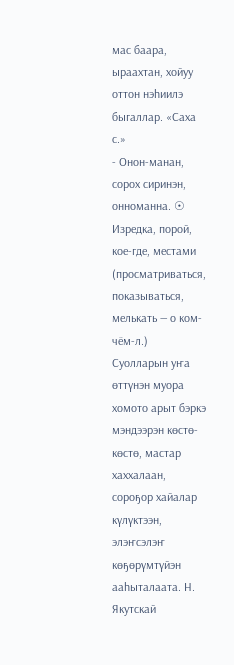мас баара, ыраахтан, хойуу оттон нэһиилэ быгаллар. «Саха с.»
- Онон-манан, сорох сиринэн, онноманна. ☉ Изредка, порой, кое-где, местами (просматриваться, показываться, мелькать — о ком-чём-л.)
Суолларын уҥа өттүнэн муора хомото арыт бэркэ мэндээрэн көстө-көстө, мастар хаххалаан, сороҕор хайалар күлүктээн, элэҥсэлэҥ көҕөрүмтүйэн ааһыталаата. Н. Якутскай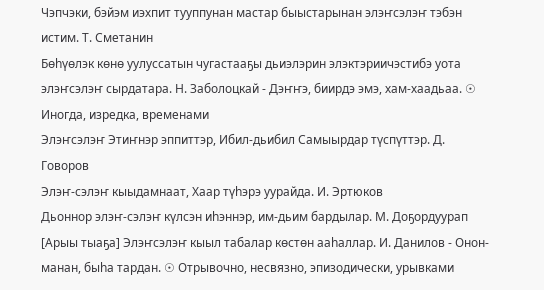Чэпчэки, бэйэм иэхпит тууппунан мастар быыстарынан элэҥсэлэҥ тэбэн истим. Т. Сметанин
Бөһүөлэк көнө уулуссатын чугастааҕы дьиэлэрин элэктэриичэстибэ уота элэҥсэлэҥ сырдатара. Н. Заболоцкай - Дэҥҥэ, биирдэ эмэ, хам-хаадьаа. ☉ Иногда, изредка, временами
Элэҥсэлэҥ Этиҥнэр эппиттэр, Ибил-дьибил Самыырдар түспүттэр. Д. Говоров
Элэҥ-сэлэҥ кыыдамнаат, Хаар түһэрэ уурайда. И. Эртюков
Дьоннор элэҥ-сэлэҥ күлсэн иһэннэр, им-дьим бардылар. М. Доҕордуурап
[Арыы тыаҕа] Элэҥсэлэҥ кыыл табалар көстөн ааһаллар. И. Данилов - Онон-манан, быһа тардан. ☉ Отрывочно, несвязно, эпизодически, урывками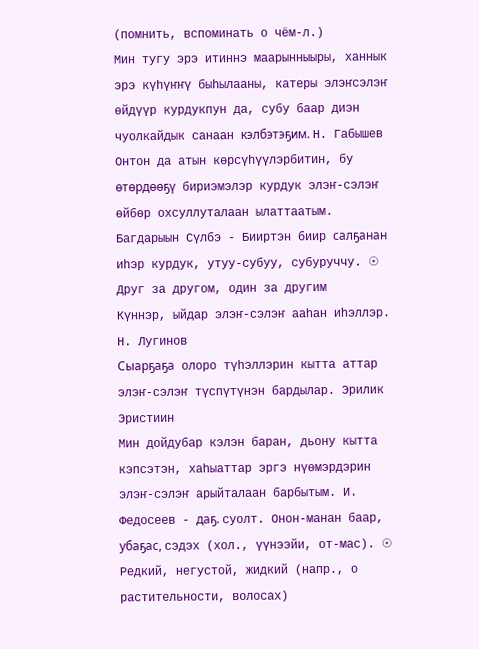(помнить, вспоминать о чём-л.)
Мин тугу эрэ итиннэ маарынныыры, ханнык эрэ күһүҥҥү быһылааны, катеры элэҥсэлэҥ өйдүүр курдукпун да, субу баар диэн чуолкайдык санаан кэлбэтэҕим. Н. Габышев
Онтон да атын көрсүһүүлэрбитин, бу өтөрдөөҕү бириэмэлэр курдук элэҥ-сэлэҥ өйбөр охсуллуталаан ылаттаатым. Багдарыын Сүлбэ - Бииртэн биир салҕанан иһэр курдук, утуу-субуу, субуруччу. ☉ Друг за другом, один за другим
Күннэр, ыйдар элэҥ-сэлэҥ ааһан иһэллэр. Н. Лугинов
Сыарҕаҕа олоро түһэллэрин кытта аттар элэҥ-сэлэҥ түспүтүнэн бардылар. Эрилик Эристиин
Мин дойдубар кэлэн баран, дьону кытта кэпсэтэн, хаһыаттар эргэ нүөмэрдэрин элэҥ-сэлэҥ арыйталаан барбытым. И. Федосеев - даҕ. суолт. Онон-манан баар, убаҕас, сэдэх (хол., үүнээйи, от-мас). ☉ Редкий, негустой, жидкий (напр., о растительности, волосах)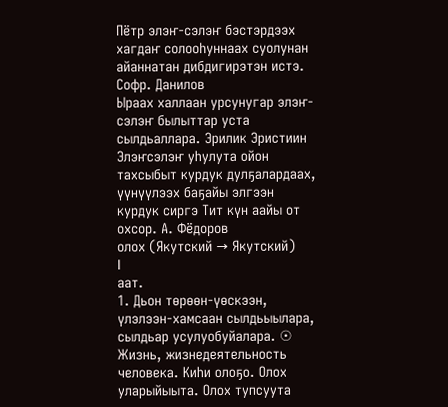Пётр элэҥ-сэлэҥ бэстэрдээх хагдаҥ солооһуннаах суолунан айаннатан дибдигирэтэн истэ. Софр. Данилов
Ыраах халлаан урсунугар элэҥ-сэлэҥ былыттар уста сылдьаллара. Эрилик Эристиин
Элэҥсэлэҥ уһулута ойон тахсыбыт курдук дулҕалардаах, үүнүүлээх баҕайы элгээн курдук сиргэ Тит күн аайы от охсор. А. Фёдоров
олох (Якутский → Якутский)
I
аат.
1. Дьон төрөөн-үөскээн, үлэлээн-хамсаан сылдьыылара, сылдьар усулуобуйалара. ☉ Жизнь, жизнедеятельность человека. Киһи олоҕо. Олох уларыйыыта. Олох тупсуута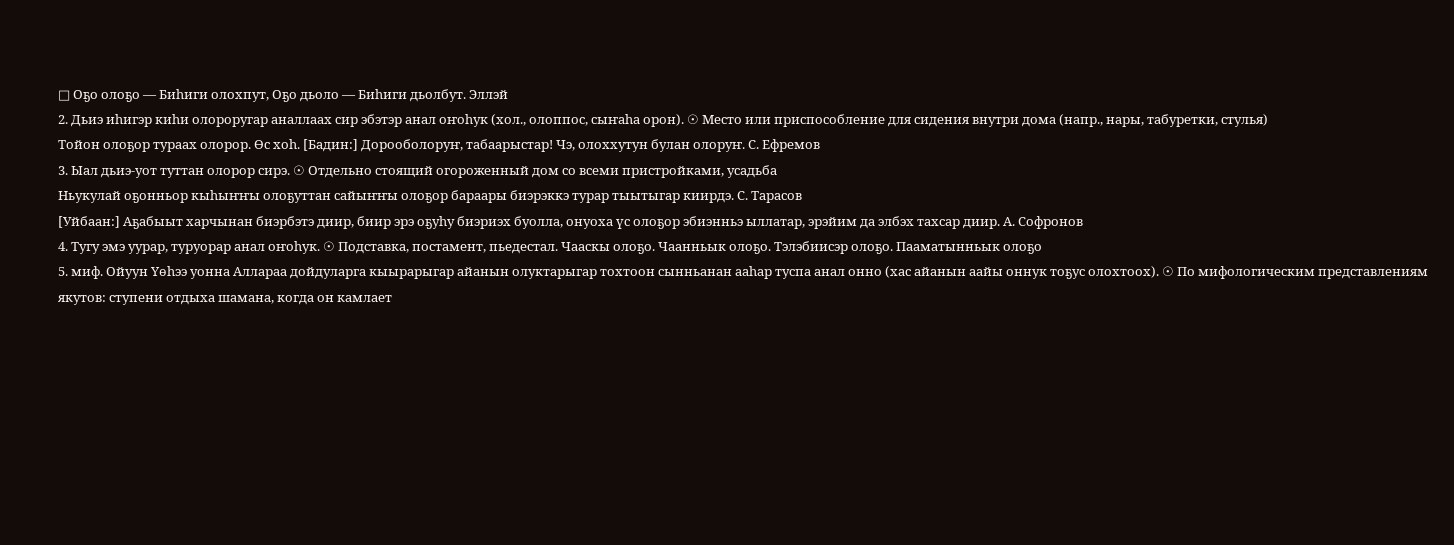□ Оҕо олоҕо — Биһиги олохпут, Оҕо дьоло — Биһиги дьолбут. Эллэй
2. Дьиэ иһигэр киһи олороругар аналлаах сир эбэтэр анал оҥоһук (хол., олоппос, сыҥаһа орон). ☉ Место или приспособление для сидения внутри дома (напр., нары, табуретки, стулья)
Тойон олоҕор тураах олорор. Өс хоһ. [Бадин:] Дорооболоруҥ, табаарыстар! Чэ, олоххутун булан олоруҥ. С. Ефремов
3. Ыал дьиэ-уот туттан олорор сирэ. ☉ Отдельно стоящий огороженный дом со всеми пристройками, усадьба
Ньукулай оҕонньор кыһыҥҥы олоҕуттан сайыҥҥы олоҕор бараары биэрэккэ турар тыытыгар киирдэ. С. Тарасов
[Уйбаан:] Аҕабыыт харчынан биэрбэтэ диир, биир эрэ оҕуһу биэриэх буолла, онуоха үс олоҕор эбиэнньэ ыллатар, эрэйим да элбэх тахсар диир. А. Софронов
4. Тугу эмэ уурар, туруорар анал оҥоһук. ☉ Подставка, постамент, пьедестал. Чааскы олоҕо. Чаанньык олоҕо. Тэлэбиисэр олоҕо. Пааматынньык олоҕо
5. миф. Ойуун Үөһээ уонна Аллараа дойдуларга кыырарыгар айанын олуктарыгар тохтоон сынньанан ааһар туспа анал онно (хас айанын аайы оннук тоҕус олохтоох). ☉ По мифологическим представлениям якутов: ступени отдыха шамана, когда он камлает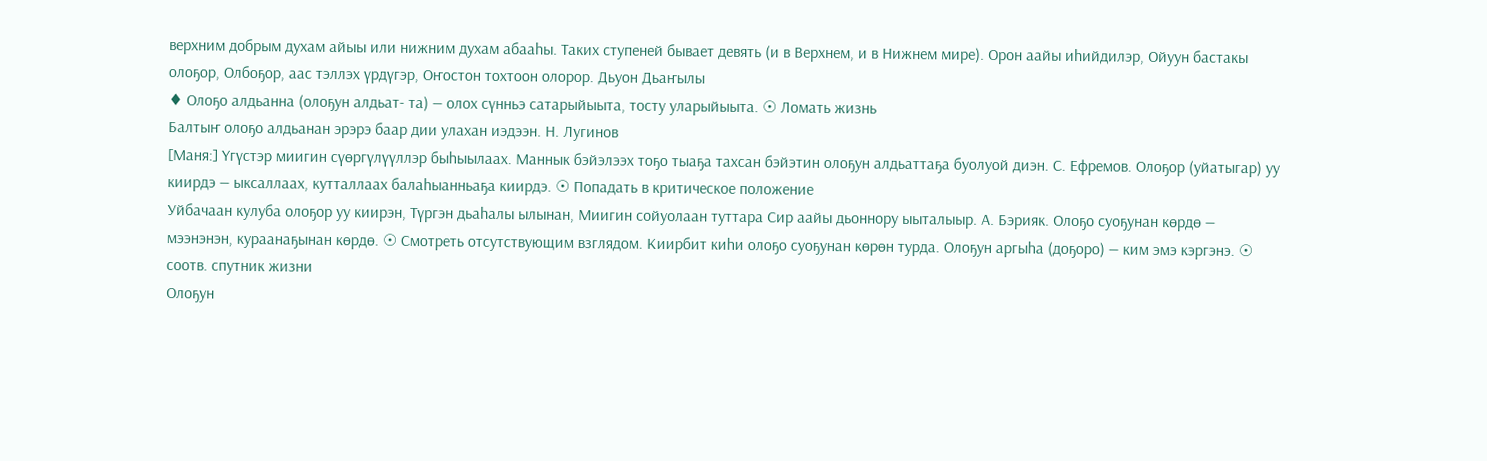верхним добрым духам айыы или нижним духам абааһы. Таких ступеней бывает девять (и в Верхнем, и в Нижнем мире). Орон аайы иһийдилэр, Ойуун бастакы олоҕор, Олбоҕор, аас тэллэх үрдүгэр, Оҥостон тохтоон олорор. Дьуон Дьаҥылы
♦ Олоҕо алдьанна (олоҕун алдьат- та) — олох сүнньэ сатарыйыыта, тосту уларыйыыта. ☉ Ломать жизнь
Балтыҥ олоҕо алдьанан эрэрэ баар дии улахан иэдээн. Н. Лугинов
[Маня:] Үгүстэр миигин сүөргүлүүллэр быһыылаах. Маннык бэйэлээх тоҕо тыаҕа тахсан бэйэтин олоҕун алдьаттаҕа буолуой диэн. С. Ефремов. Олоҕор (уйатыгар) уу киирдэ — ыксаллаах, кутталлаах балаһыанньаҕа киирдэ. ☉ Попадать в критическое положение
Уйбачаан кулуба олоҕор уу киирэн, Түргэн дьаһалы ылынан, Миигин сойуолаан туттара Сир аайы дьоннору ыыталыыр. А. Бэрияк. Олоҕо суоҕунан көрдө — мээнэнэн, кураанаҕынан көрдө. ☉ Смотреть отсутствующим взглядом. Киирбит киһи олоҕо суоҕунан көрөн турда. Олоҕун аргыһа (доҕоро) — ким эмэ кэргэнэ. ☉ соотв. спутник жизни
Олоҕун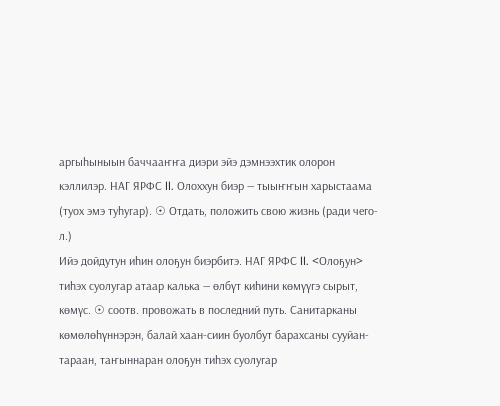аргыһыныын баччааҥҥа диэри эйэ дэмнээхтик олорон кэллилэр. НАГ ЯРФС II. Олоххун биэр — тыыҥҥын харыстаама (туох эмэ туһугар). ☉ Отдать, положить свою жизнь (ради чего-л.)
Ийэ дойдутун иһин олоҕун биэрбитэ. НАГ ЯРФС II. <Олоҕун> тиһэх суолугар атаар калька — өлбүт киһини көмүүгэ сырыт, көмүс. ☉ соотв. провожать в последний путь. Санитарканы көмөлөһүннэрэн, балай хаан-сиин буолбут барахсаны сууйан-тараан, таҥыннаран олоҕун тиһэх суолугар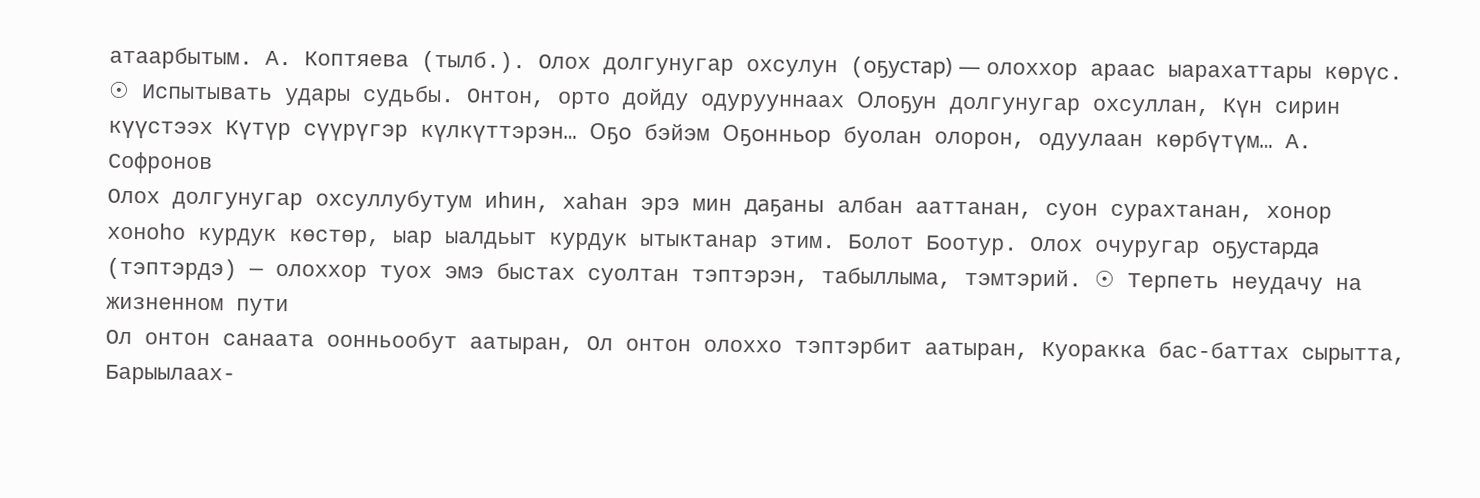атаарбытым. А. Коптяева (тылб.). Олох долгунугар охсулун (оҕустар) — олоххор араас ыарахаттары көрүс. ☉ Испытывать удары судьбы. Онтон, орто дойду одурууннаах Олоҕун долгунугар охсуллан, Күн сирин күүстээх Күтүр сүүрүгэр күлкүттэрэн… Оҕо бэйэм Оҕонньор буолан олорон, одуулаан көрбүтүм… А. Софронов
Олох долгунугар охсуллубутум иһин, хаһан эрэ мин даҕаны албан ааттанан, суон сурахтанан, хонор хоноһо курдук көстөр, ыар ыалдьыт курдук ытыктанар этим. Болот Боотур. Олох очуругар оҕустарда (тэптэрдэ) — олоххор туох эмэ быстах суолтан тэптэрэн, табыллыма, тэмтэрий. ☉ Терпеть неудачу на жизненном пути
Ол онтон санаата оонньообут аатыран, Ол онтон олоххо тэптэрбит аатыран, Куоракка бас-баттах сырытта, Барыылаах-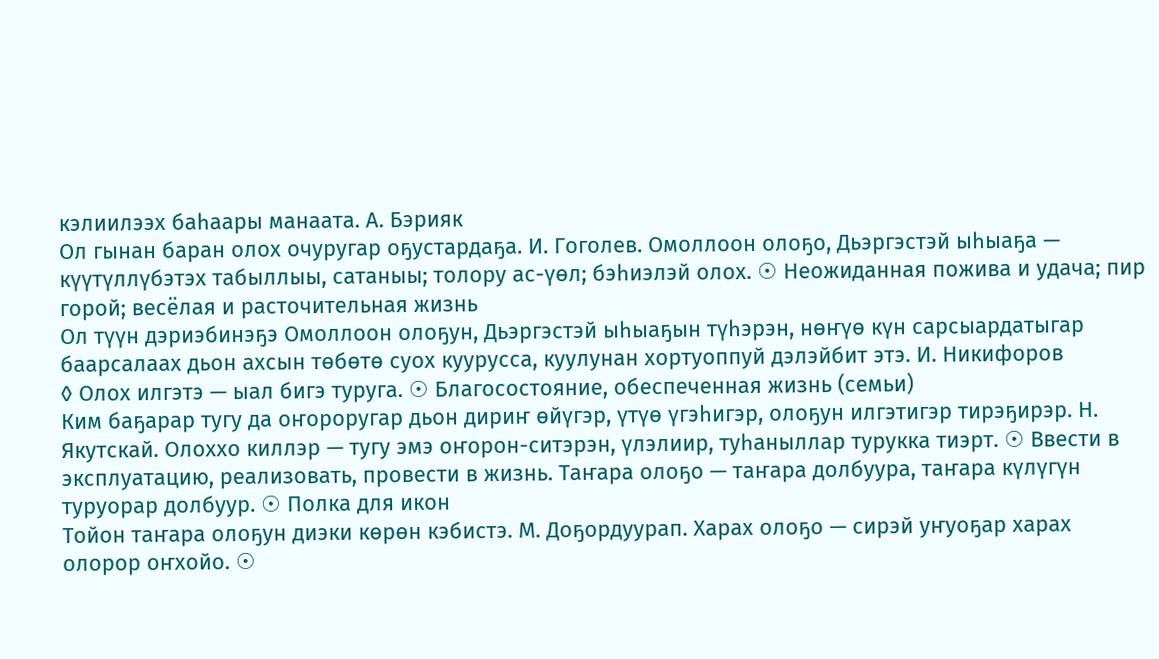кэлиилээх баһаары манаата. А. Бэрияк
Ол гынан баран олох очуругар оҕустардаҕа. И. Гоголев. Омоллоон олоҕо, Дьэргэстэй ыһыаҕа — күүтүллүбэтэх табыллыы, сатаныы; толору ас-үөл; бэһиэлэй олох. ☉ Неожиданная пожива и удача; пир горой; весёлая и расточительная жизнь
Ол түүн дэриэбинэҕэ Омоллоон олоҕун, Дьэргэстэй ыһыаҕын түһэрэн, нөҥүө күн сарсыардатыгар баарсалаах дьон ахсын төбөтө суох куурусса, куулунан хортуоппуй дэлэйбит этэ. И. Никифоров
◊ Олох илгэтэ — ыал бигэ туруга. ☉ Благосостояние, обеспеченная жизнь (семьи)
Ким баҕарар тугу да оҥороругар дьон дириҥ өйүгэр, үтүө үгэһигэр, олоҕун илгэтигэр тирэҕирэр. Н. Якутскай. Олоххо киллэр — тугу эмэ оҥорон-ситэрэн, үлэлиир, туһаныллар турукка тиэрт. ☉ Ввести в эксплуатацию, реализовать, провести в жизнь. Таҥара олоҕо — таҥара долбуура, таҥара күлүгүн туруорар долбуур. ☉ Полка для икон
Тойон таҥара олоҕун диэки көрөн кэбистэ. М. Доҕордуурап. Харах олоҕо — сирэй уҥуоҕар харах олорор оҥхойо. ☉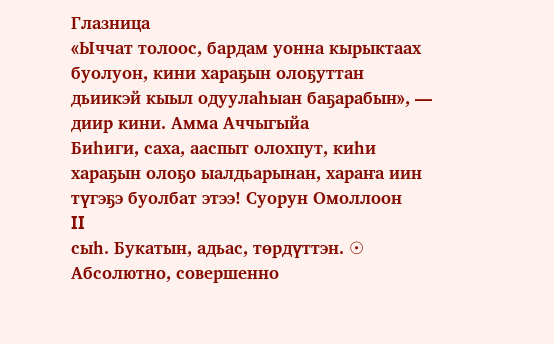Глазница
«Ыччат толоос, бардам уонна кырыктаах буолуон, кини хараҕын олоҕуттан дьиикэй кыыл одуулаһыан баҕарабын», — диир кини. Амма Аччыгыйа
Биһиги, саха, ааспыт олохпут, киһи хараҕын олоҕо ыалдьарынан, хараҥа иин түгэҕэ буолбат этээ! Суорун Омоллоон
II
сыһ. Букатын, адьас, төрдүттэн. ☉ Абсолютно, совершенно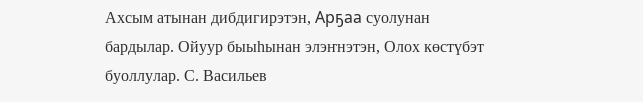Ахсым атынан дибдигирэтэн, Арҕаа суолунан бардылар. Ойуур быыһынан элэҥнэтэн, Олох көстүбэт буоллулар. С. Васильев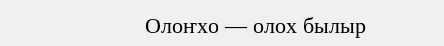Олоҥхо — олох былыр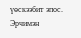үөскээбит эпос. Эрчимэн